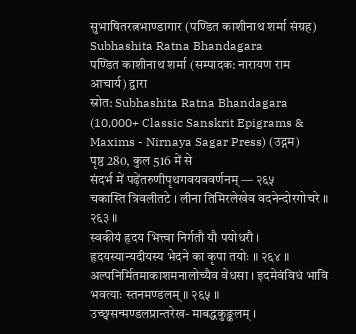सुभाषितरत्नभाण्डागार (पण्डित काशीनाथ शर्मा संग्रह)
Subhashita Ratna Bhandagara
पण्डित काशीनाथ शर्मा (सम्पादक: नारायण राम आचार्य) द्वारा
स्रोत: Subhashita Ratna Bhandagara (10,000+ Classic Sanskrit Epigrams & Maxims - Nirnaya Sagar Press) (उद्गम)
पृष्ठ 280, कुल 516 में से
संदर्भ में पढ़ेंतरुणीपृथगवयववर्णनम् — २६५
चकास्ति त्रिवलीतटे । लीना तिमिरलेखेव वदनेन्दोरगोचरे ॥ २६३ ॥
स्वकीयं हृदय भित्त्वा निर्गतौ यौ पयोधरौ । हृदयस्यान्यदीयस्य भेदने का कृपा तयोः ॥ २६४ ॥
अल्पनिर्मितमाकाशमनालोच्यैव वेधसा । इदमेवंविधं भावि भवत्याः स्तनमण्डलम् ॥ २६५ ॥
उच्छ्वसन्मण्डलप्रान्तरेख- माबद्धकुङ्कलम् ।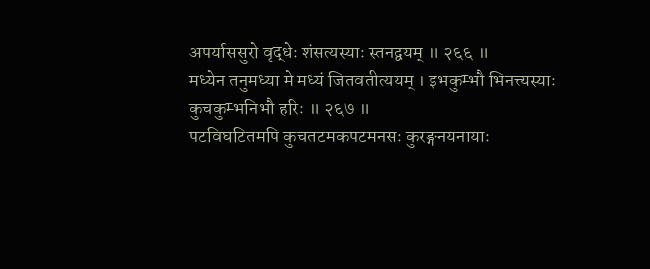अपर्याससुरो वृद्धेः शंसत्यस्याः स्तनद्वयम् ॥ २६६ ॥
मध्येन तनुमध्या मे मध्यं जितवतीत्ययम् । इभकुम्भौ भिनत्त्यस्याः कुचकुम्भनिभौ हरिः ॥ २६७ ॥
पटविघटितमपि कुचतटमकपटमनसः कुरङ्गनयनायाः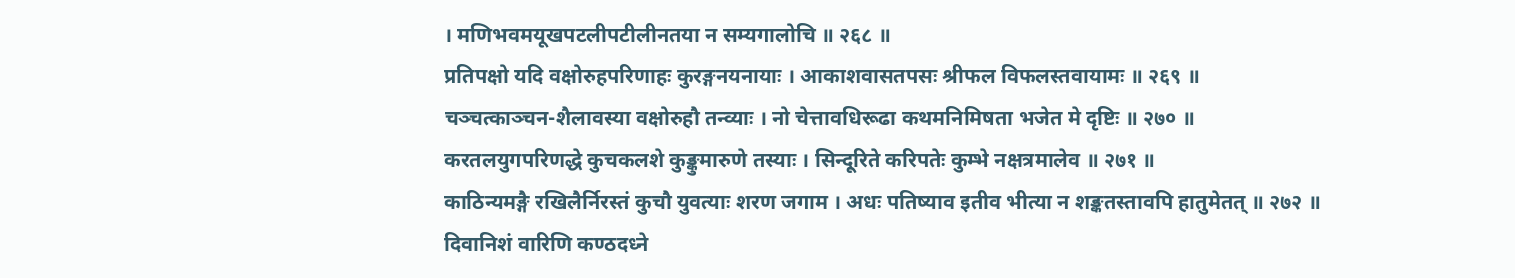। मणिभवमयूखपटलीपटीलीनतया न सम्यगालोचि ॥ २६८ ॥
प्रतिपक्षो यदि वक्षोरुहपरिणाहः कुरङ्गनयनायाः । आकाशवासतपसः श्रीफल विफलस्तवायामः ॥ २६९ ॥
चञ्चत्काञ्चन-शैलावस्या वक्षोरुहौ तन्व्याः । नो चेत्तावधिरूढा कथमनिमिषता भजेत मे दृष्टिः ॥ २७० ॥
करतलयुगपरिणद्धे कुचकलशे कुङ्कुमारुणे तस्याः । सिन्दूरिते करिपतेः कुम्भे नक्षत्रमालेव ॥ २७१ ॥
काठिन्यमङ्गै रखिलैर्निरस्तं कुचौ युवत्याः शरण जगाम । अधः पतिष्याव इतीव भीत्या न शङ्कतस्तावपि हातुमेतत् ॥ २७२ ॥
दिवानिशं वारिणि कण्ठदध्ने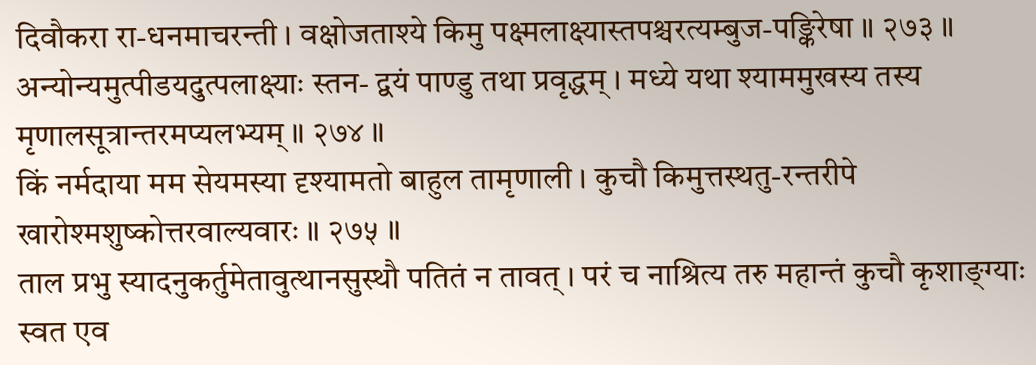दिवौकरा रा-धनमाचरन्ती । वक्षोजताश्ये किमु पक्ष्मलाक्ष्यास्तपश्चरत्यम्बुज-पङ्किरेषा ॥ २७३ ॥
अन्योन्यमुत्पीडयदुत्पलाक्ष्याः स्तन- द्वयं पाण्डु तथा प्रवृद्धम् । मध्ये यथा श्याममुखस्य तस्य मृणालसूत्रान्तरमप्यलभ्यम् ॥ २७४ ॥
किं नर्मदाया मम सेयमस्या दृश्यामतो बाहुल तामृणाली । कुचौ किमुत्तस्थतु-रन्तरीपे खारोश्मशुष्कोत्तरवाल्यवारः ॥ २७५ ॥
ताल प्रभु स्यादनुकर्तुमेतावुत्थानसुस्थौ पतितं न तावत् । परं च नाश्रित्य तरु महान्तं कुचौ कृशाङ्ग्याः स्वत एव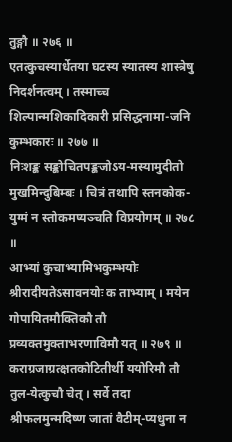तुङ्गौ ॥ २७६ ॥
एतत्कुचस्यार्धेतया घटस्य स्यातस्य शास्त्रेषु निदर्शनत्वम् । तस्माच्च शिल्पान्मशिकादिकारी प्रसिद्धनामा-जनि कुम्भकारः ॥ २७७ ॥
निःशङ्क सङ्कोचितपङ्कजोऽय-मस्यामुदीतो मुखमिन्दुबिम्बः । चित्रं तथापि स्तनकोक-युग्मं न स्तोकमप्यञ्चति विप्रयोगम् ॥ २७८ ॥
आभ्यां कुचाभ्यामिभकुम्भयोः श्रीरादीयतेऽसावनयोः क ताभ्याम् । मयेन गोपायितमौक्तिकौ तौ प्रव्यक्तमुक्ताभरणाविमौ यत् ॥ २७९ ॥
कराग्रजाग्रत्क्षतकोटितीर्थी ययोरिमौ तौ तुल-येत्कुचौ चेत् । सर्वे तदा श्रीफलमुन्मदिष्ण जातां वैटीम्-प्यधुना न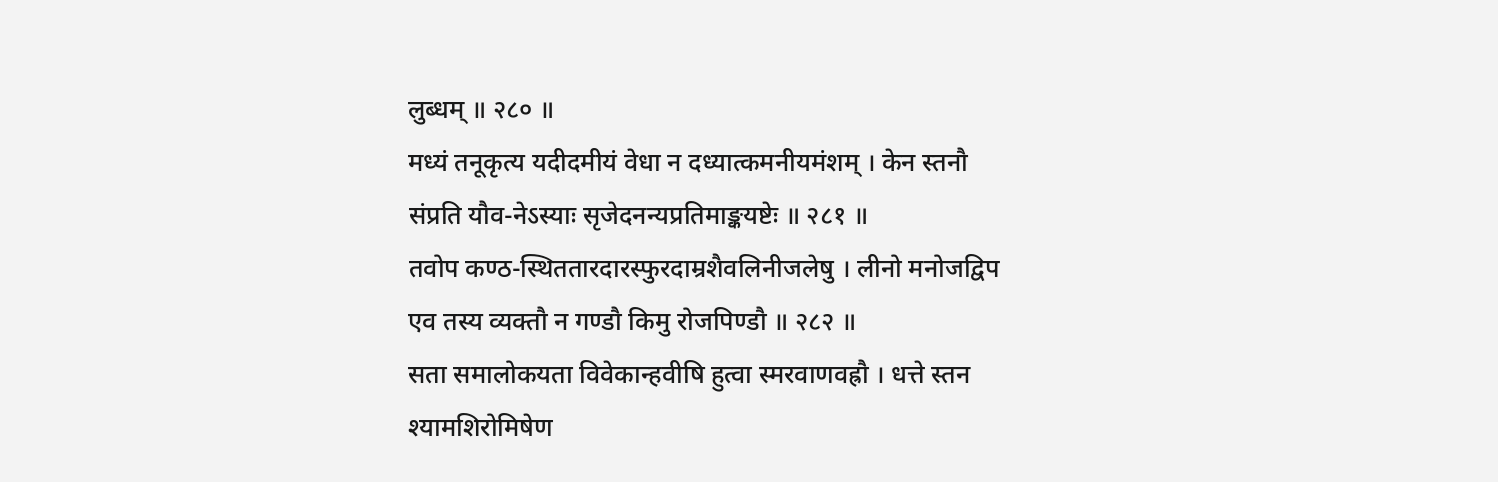लुब्धम् ॥ २८० ॥
मध्यं तनूकृत्य यदीदमीयं वेधा न दध्यात्कमनीयमंशम् । केन स्तनौ संप्रति यौव-नेऽस्याः सृजेदनन्यप्रतिमाङ्कयष्टेः ॥ २८१ ॥
तवोप कण्ठ-स्थिततारदारस्फुरदाम्रशैवलिनीजलेषु । लीनो मनोजद्विप एव तस्य व्यक्तौ न गण्डौ किमु रोजपिण्डौ ॥ २८२ ॥
सता समालोकयता विवेकान्हवीषि हुत्वा स्मरवाणवह्रौ । धत्ते स्तन श्यामशिरोमिषेण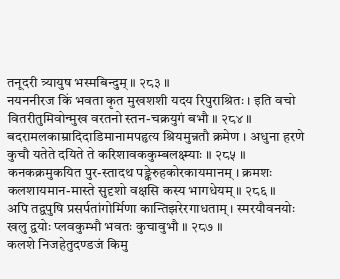तनूदरी त्र्यायुष भस्मबिन्दुम् ॥ २८३ ॥
नयननीरज किं भवता कृत मुखशशी यदय रिपुराश्रितः । इति वचो वितरीतुमिवोन्मुख वरतनो स्तन-चक्रयुगं बभौ ॥ २८४ ॥
बदरामलकाम्रादिदाडिमानामपहृत्य श्रियमुन्नतौ क्रमेण । अधुना हरणे कुचौ यतेते दयिते ते करिशावककुम्बलक्ष्म्याः ॥ २८५ ॥
कनकक्रमुकयित पुर-स्तादथ पङ्केरुहकोरकायमानम् । क्रमशः कलशायमान-मास्ते सुदृशो वक्षसि कस्य भागधेयम् ॥ २८६ ॥
अपि तद्वपुषि प्रसर्पतांगोर्मिणा कान्तिझरेरगाधताम् । स्मरयौवनयोः खलु द्वयोः प्लवकुम्भौ भवतः कुचावुभौ ॥ २८७ ॥
कलशे निजहेतुदण्डजं किमु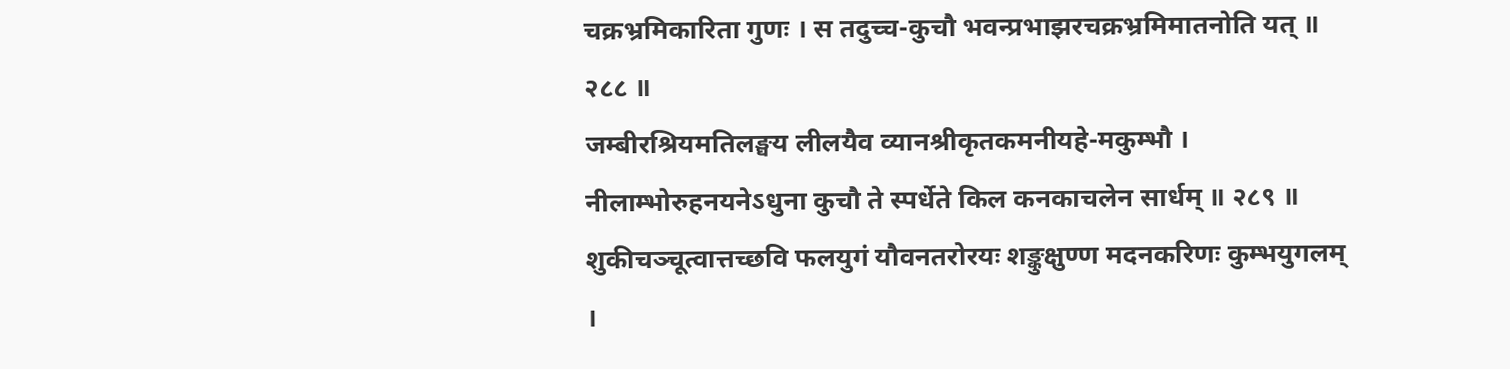चक्रभ्रमिकारिता गुणः । स तदुच्च-कुचौ भवन्प्रभाझरचक्रभ्रमिमातनोति यत् ॥ २८८ ॥
जम्बीरश्रियमतिलङ्घय लीलयैव व्यानश्रीकृतकमनीयहे-मकुम्भौ । नीलाम्भोरुहनयनेऽधुना कुचौ ते स्पर्धेते किल कनकाचलेन सार्धम् ॥ २८९ ॥
शुकीचञ्चूत्वात्तच्छवि फलयुगं यौवनतरोरयः शङ्कुक्षुण्ण मदनकरिणः कुम्भयुगलम् ।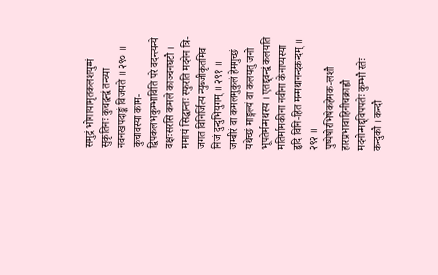समुद्रं भोगायामृतकलशयुग्मं सुकृतिनः कुचद्वन्द्वं तन्व्या नवनखपदाङ्कं विजयते ॥ २९० ॥
कुचावस्या काम-द्विपकलभकुम्भाविति परे वदन्त्यन्ये वक्षःसरसि कमले काञ्चनघटौ । ममायं सिद्धान्तः स्फुरति मदनेन त्रि-जगत विनिर्जित्य न्युब्जीकृतमिव निजं दुन्दुभियुगम् ॥ २९१ ॥
जम्बीरं वा कमलमुकुलं हेमगुच्छं यथेच्छं माङ्गल्यं वा कलयतु जनो भूपतेर्मन्मथस्य । एतद्द्वन्द्वं कलयति मतिर्मामकीना नवीना केनाप्यस्या हृदि विनि-हित मन्मथानन्दकन्दम् ॥ २९२ ॥
पुष्पेषोरभिषेकहेमक-लशौ हारप्रभावाहिनीचक्राह्वौ मदनोन्मद्द्विपपतेः कुम्भौ रतेः कन्दुकौ । कन्दौ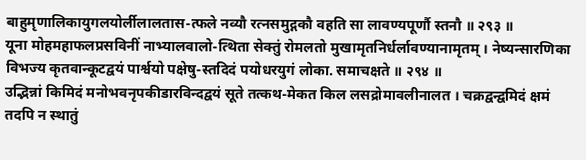बाहुमृणालिकायुगलयोर्लीलालतास-त्फले नव्यौ रत्नसमुद्गकौ वहति सा लावण्यपूर्णौ स्तनौ ॥ २९३ ॥
यूना मोहमहाफलप्रसविनीं नाभ्यालवालो-त्थिता सेक्तुं रोमलतो मुखामृतनिर्धर्लावण्यानामृतम् । नेष्यन्सारणिका विभज्य कृतवान्कूटद्वयं पार्श्वयो पक्षेषु-स्तदिदं पयोधरयुगं लोका. समाचक्षते ॥ २९४ ॥
उद्भिन्नां किमिदं मनोभवनृपकीडारविन्दद्वयं सूते तत्कथ-मेकत किल लसद्रोमावलीनालत । चक्रद्वन्द्वमिदं क्षमं तदपि न स्थातुं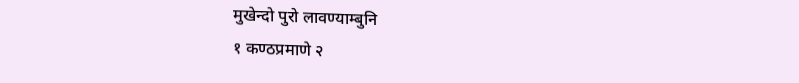मुखेन्दो पुरो लावण्याम्बुनि
१ कण्ठप्रमाणे २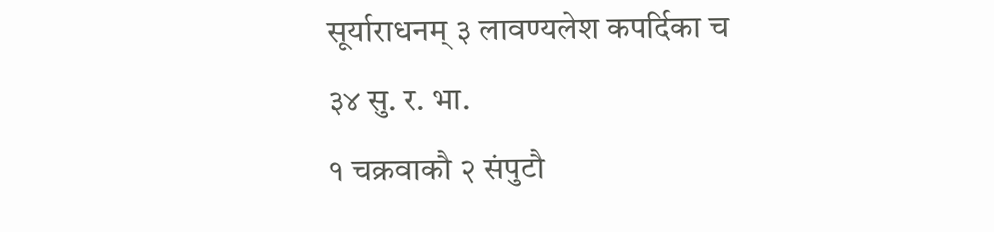सूर्याराधनम् ३ लावण्यलेश कपर्दिका च
३४ सु. र. भा.
१ चक्रवाकौ २ संपुटौ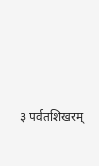३ पर्वतशिखरम्